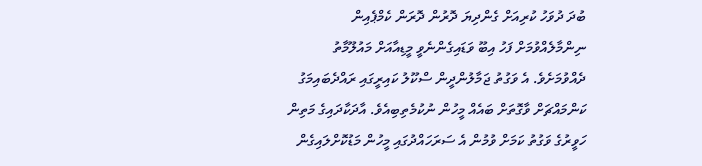ބުދަ ދުވަހު ކުރިއަށް ގެންދިޔަ ދޮރުން ދޮރަން ކެމްޕެއިން ނިންމާލެއްވުމަށް ފަހު އިބޫ ވަޑައިގެންނެވީ މީޑިއާއަށް މައުލޫމާތު ދެއްވުމަށެވެ. އެ ވަގުތު ޖަމާލުންދީން ސްކޫލު ކައިރީގައި ރައްދެބައިމަގު ކަންމައްޗަށް ވާގޮތަށް ބައެއް މީހުން ނުކުމެތިބިއެވެ. އާދަކާދައިގެ މަތިން ހަވީރުގެ ވަގުތު ކަމަށް ވުމުން އެ ސަރަހައްދުގައި މީހުން މަޑުކޮށްލައިގެން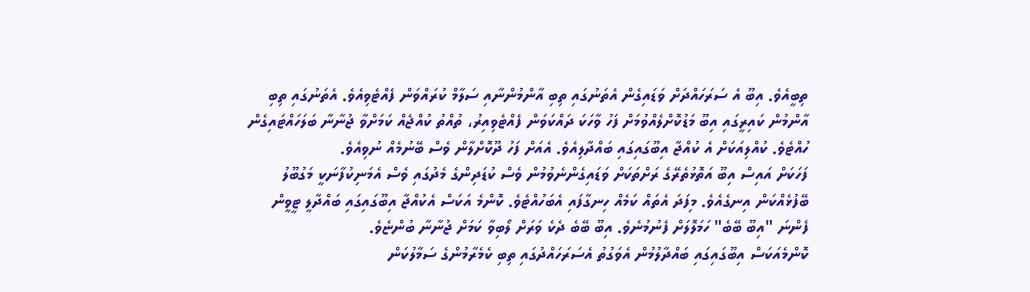ތިބީއެވެ. އިބޫ އެ ސަރަހައްދަށް ވަޑައިގެން އެތަނުގައި ތިބި އާންމުންނާއި ސަލާމް ކުރައްވަން ފެއްޓެވިއެވެ. އެތަނުގައި ތިބި އާންމުން ކައިރީގައި އިބޫ މަޑުކޮށްލެއްވުމަށް ފަހު ވާހަކަ ދައްކަވަން ފެއްޓެވިއިރު، ތުއްތު ކުއްޖެއް ކަމަށްވާ ޖުނާނާ ބަލަހައްޓައިގެން ހުއްޓެވެ. ކުއްލިއަކަށް އެ ކުއްޖާ އިބޫގައިގައި ބައްދާލިއެވެ. އެއަށް ފަހު ދޫކޮށްލާން ވެސް ބޭނުމެއް ނުވިއެވެ.
ފަހަކަށް އައިސް އިބޫ އަތޮޅުތެރޭގެ ރަށްތަކަށް ވަޑައިގެންނެވުމުން ވެސް ކުޑަދިންގެ މެދުގައި ވެސް އެމަނިކުފާނަކީ މަގުބޫލު ބޭފުޅެއްކަން އިނގެއެވެ. މިފަދަ އެތައް ކަމެއް ހިނގާފައި އެބަހުއްޓެވެ. ކޮންމެ އަކަސް އެކުއްޖާ އިބޫގައިގައި ބައްދާލީ ޓީވީން ފެންނަ "އިބޫ ބޭބެ" ހަމަލޮލަށް ފެނުމުނެވެ. އިބޫ ބޭބެ ދެކެ ވަރަށް ލޯބިވާ ކަމަށް ޖުނާނާ ބުންޏެވެ.
ކޮންމެއަކަސް އިބޫގައިގައި ބައްދާލުމުން އެވަގުތު އެސަރަހައްދުގައި ތިބި ކެމެރާމުންގެ ސަމާލުކަން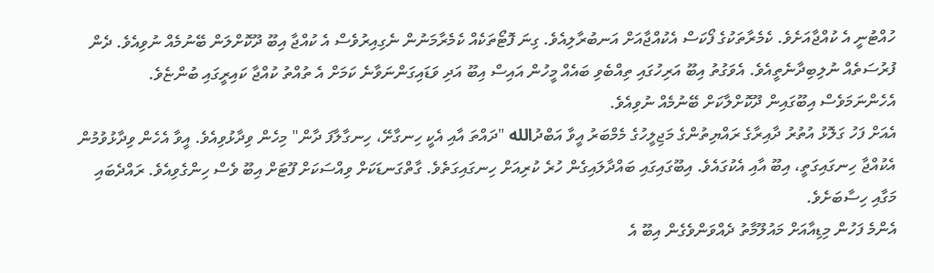ހުއްޓުނީ އެ ކުއްޖާއަށެވެ. ކެމެރާތަކުގެ ފޯކަސް އެކުއްޖާއަށް އަނބުރާލިއެވެ. ގިނަ ފޮޓޯތަކެއް ކެމެރާމަނުން ނެގިއިރުވެސް އެ ކުއްޖާ އިބޫ ދޫކޮށްލަން ބޭނުމެއް ނުވިއެވެ. ދެން ފުރުސަތެއް ނުލިބިދާނެތީއެވެ. އެވަގުތު އިބޫ އަރިހުގައި ތިއްބެވި ބައެއް މީހުން އައިސް އިބޫ އަދި ވަޑައިގަންނަވާނެ ކަމަށް އެ ތުއްތު ކުއްޖާ ކައިރީގައި ބުންޏެވެ. އެހެންނަމަވެސް އިބޫގައިން ދޫކޮށްލާކަށް ބޭނުމެއް ނުވިއެވެ.
އެއަށް ފަހު ގަލޮޅު އުތުރު ދާއިރާގެ ރައްޔިތުންގެ މަޖިލީހުގެ މެމްބަރު އީވާ އަބްދުالله "ދައްތަ އާއި އެކީ ހިނގާށޭ، ހިނގާލާފަ ދާން" މިހެން ވިދާޅުވިއެވެ. އީވާ އެހެން ވިދާޅުވުމުން އެކުއްޖާ ހިނގައިގަތީ، އިބޫ އާއި އެކުގައެވެ. އިބޫގައިގައި ބައްދާލައިގެން ހުރެ ކުރިއަށް ހިނގައިގަތެވެ. ގާތްގަނޑަކަށް ވިއްސަކަށް ފޫޓަށް އިބޫ ވެސް ހިންގެވިއެވެ. ރައްދެބައި މަގާއި ހިސާބަށެވެ.
އެންމެ ފަހުން މިޑިއާއަށް މައުލޫމާތު ދެއްވަންވެގެން އިބޫ އެ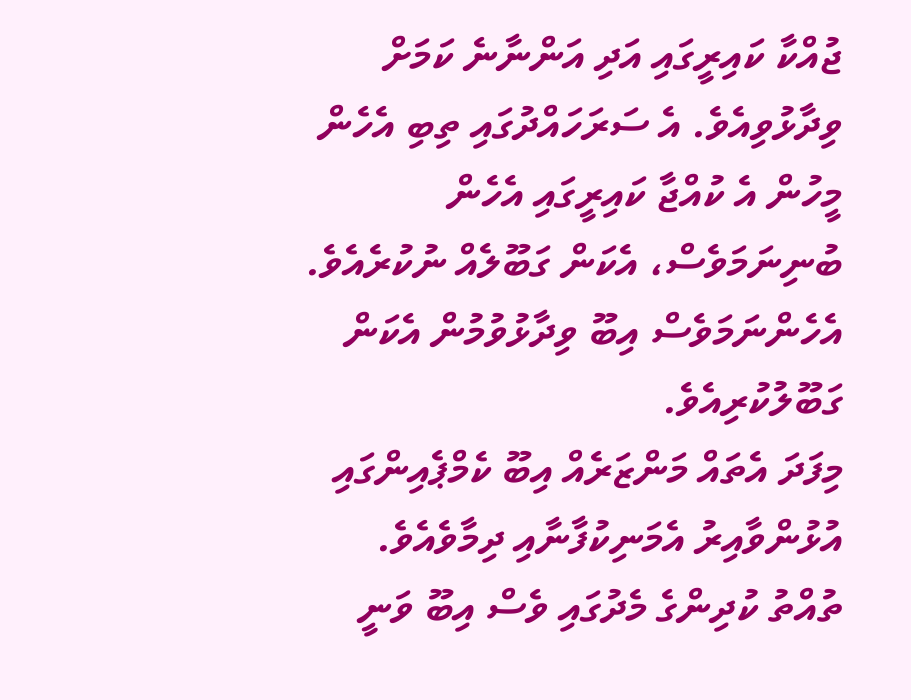ޖުއްކާ ކައިރީގައި އަދި އަންނާނެ ކަމަށް ވިދާޅުވިއެވެ. އެ ސަރަހައްދުގައި ތިބި އެހެން މީހުން އެ ކުއްޖާ ކައިރީގައި އެހެން ބުނިނަމަވެސް، އެކަން ގަބޫލެއް ނުކުރެއެވެ. އެހެންނަމަވެސް އިބޫ ވިދާޅުވުމުން އެކަން ގަބޫލުކުރިއެވެ.
މިފަދަ އެތައް މަންޒަރެއް އިބޫ ކެމްޕެއިންގައި އުޅުންވާއިރު އެމަނިކުފާނާއި ދިމާވެއެވެ. ތުއްތު ކުދިންގެ މެދުގައި ވެސް އިބޫ ވަނީ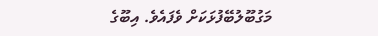މަގުބޫލުބޭފުޅަކަށް ވެފައެވެ. އިބޫގެ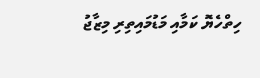ހިތްހެޔޮ ކަމާއި މަޑުމައިތިރި މިޒާޖު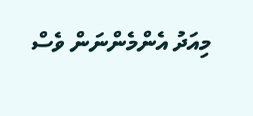މިއަދު އެންމެންނަން ވެސް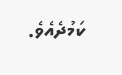ކަމުދެއެވެ.